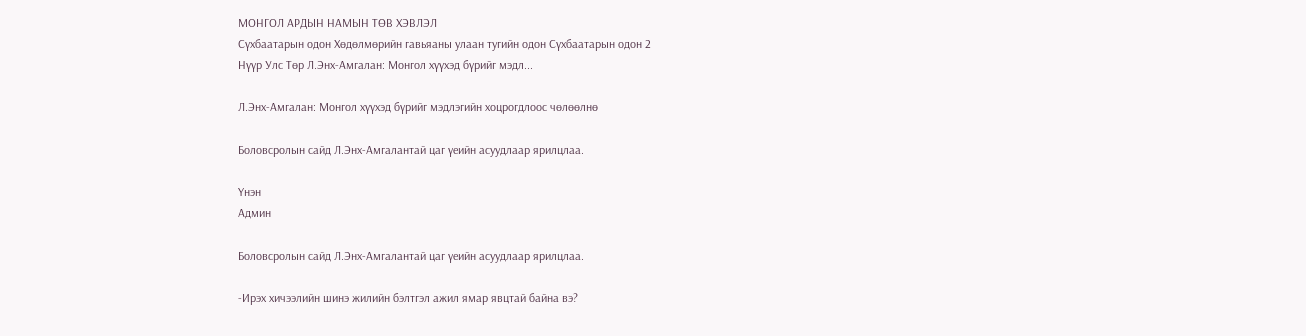МОНГОЛ АРДЫН НАМЫН ТӨВ ХЭВЛЭЛ
Сүхбаатарын одон Хөдөлмөрийн гавьяаны улаан тугийн одон Сүхбаатарын одон 2
Нүүр Улс Төр Л.Энх-Амгалан: Монгол хүүхэд бүрийг мэдл...

Л.Энх-Амгалан: Монгол хүүхэд бүрийг мэдлэгийн хоцрогдлоос чөлөөлнө

Боловсролын сайд Л.Энх-Амгалантай цаг үеийн асуудлаар ярилцлаа.

Үнэн
Админ

Боловсролын сайд Л.Энх-Амгалантай цаг үеийн асуудлаар ярилцлаа.

-Ирэх хичээлийн шинэ жилийн бэлтгэл ажил ямар явцтай байна вэ?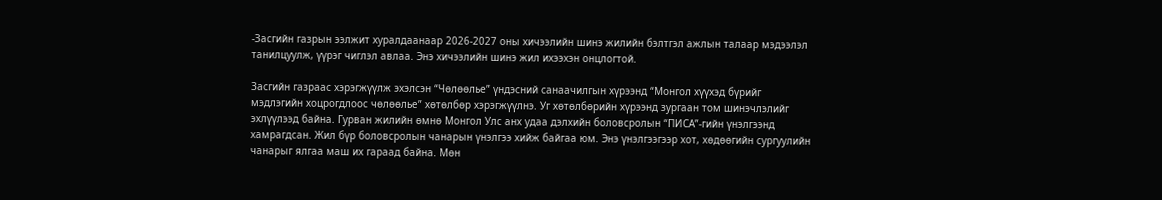-Засгийн газрын ээлжит хуралдаанаар 2026-2027 оны хичээлийн шинэ жилийн бэлтгэл ажлын талаар мэдээлэл танилцуулж, үүрэг чиглэл авлаа. Энэ хичээлийн шинэ жил ихээхэн онцлогтой.

Засгийн газраас хэрэгжүүлж эхэлсэн “Чөлөөлье” үндэсний санаачилгын хүрээнд “Монгол хүүхэд бүрийг мэдлэгийн хоцрогдлоос чөлөөлье” хөтөлбөр хэрэгжүүлнэ. Уг хөтөлбөрийн хүрээнд зургаан том шинэчлэлийг эхлүүлээд байна. Гурван жилийн өмнө Монгол Улс анх удаа дэлхийн боловсролын “ПИСА”-гийн үнэлгээнд хамрагдсан. Жил бүр боловсролын чанарын үнэлгээ хийж байгаа юм. Энэ үнэлгээгээр хот, хөдөөгийн сургуулийн чанарыг ялгаа маш их гараад байна. Мөн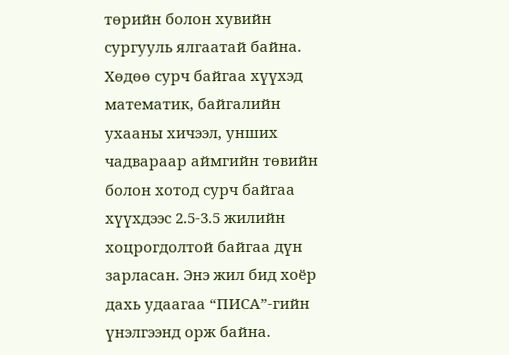төрийн болон хувийн сургууль ялгаатай байна. Хөдөө сурч байгаа хүүхэд математик, байгалийн ухааны хичээл, унших чадвараар аймгийн төвийн болон хотод сурч байгаа хүүхдээс 2.5-3.5 жилийн хоцрогдолтой байгаа дүн зарласан. Энэ жил бид хоёр дахь удаагаа “ПИСА”-гийн үнэлгээнд орж байна.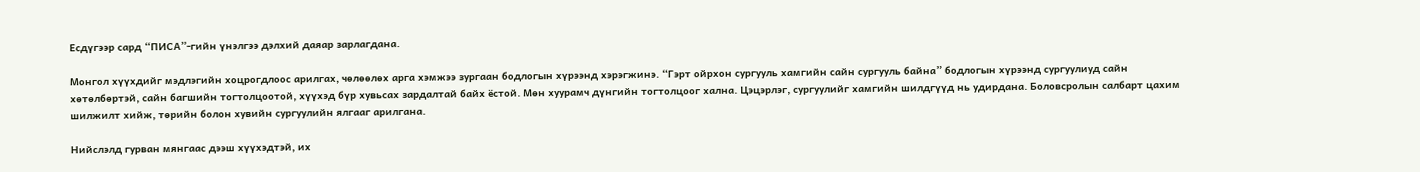Есдүгээр сард “ПИСА”-гийн үнэлгээ дэлхий даяар зарлагдана.

Монгол хүүхдийг мэдлэгийн хоцрогдлоос арилгах, чөлөөлөх арга хэмжээ зургаан бодлогын хүрээнд хэрэгжинэ. “Гэрт ойрхон сургууль хамгийн сайн сургууль байна” бодлогын хүрээнд сургуулиуд сайн хөтөлбөртэй, сайн багшийн тогтолцоотой, хүүхэд бүр хувьсах зардалтай байх ёстой. Мөн хуурамч дүнгийн тогтолцоог хална. Цэцэрлэг, сургуулийг хамгийн шилдгүүд нь удирдана. Боловсролын салбарт цахим шилжилт хийж, төрийн болон хувийн сургуулийн ялгааг арилгана.

Нийслэлд гурван мянгаас дээш хүүхэдтэй, их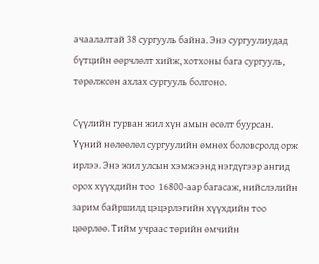ачаалалтай 38 сургууль байна. Энэ сургуулиудад бүтцийн өөрчлөлт хийж, хотхоны бага сургууль, төрөлжсөн ахлах сургууль болгоно.

Сүүлийн гурван жил хүн амын өсөлт буурсан. Үүний нөлөөлөл сургуулийн өмнөх боловсролд орж ирлээ. Энэ жил улсын хэмжээнд нэгдүгээр ангид орох хүүхдийн тоо  16800-аар багасаж, нийслэлийн зарим байршилд цэцэрлэгийн хүүхдийн тоо цөөрлөө. Тийм учраас төрийн өмчийн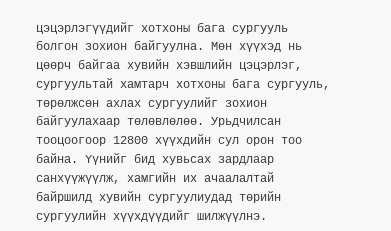цэцэрлэгүүдийг хотхоны бага сургууль болгон зохион байгуулна. Мөн хүүхэд нь цөөрч байгаа хувийн хэвшлийн цэцэрлэг, сургуультай хамтарч хотхоны бага сургууль, төрөлжсөн ахлах сургуулийг зохион байгуулахаар төлөвлөлөө. Урьдчилсан тооцоогоор 12800 хүүхдийн сул орон тоо байна. Үүнийг бид хувьсах зардлаар санхүүжүүлж, хамгийн их ачаалалтай байршилд хувийн сургуулиудад төрийн сургуулийн хүүхдүүдийг шилжүүлнэ.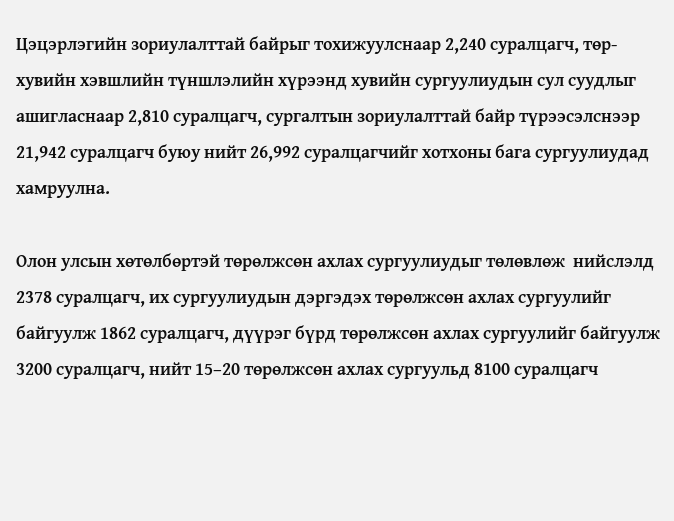Цэцэрлэгийн зориулалттай байрыг тохижуулснаар 2,240 суралцагч, төр-хувийн хэвшлийн түншлэлийн хүрээнд хувийн сургуулиудын сул суудлыг ашигласнаар 2,810 суралцагч, сургалтын зориулалттай байр түрээсэлснээр 21,942 суралцагч буюу нийт 26,992 суралцагчийг хотхоны бага сургуулиудад хамруулна.

Олон улсын хөтөлбөртэй төрөлжсөн ахлах сургуулиудыг төлөвлөж  нийслэлд 2378 суралцагч, их сургуулиудын дэргэдэх төрөлжсөн ахлах сургуулийг байгуулж 1862 суралцагч, дүүрэг бүрд төрөлжсөн ахлах сургуулийг байгуулж 3200 суралцагч, нийт 15–20 төрөлжсөн ахлах сургуульд 8100 суралцагч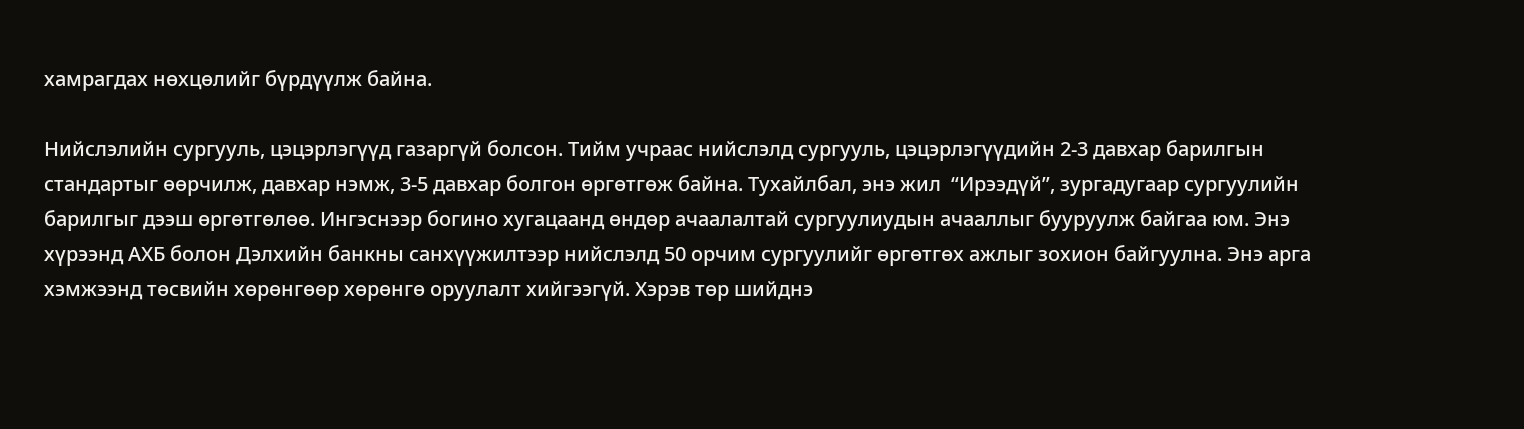хамрагдах нөхцөлийг бүрдүүлж байна.

Нийслэлийн сургууль, цэцэрлэгүүд газаргүй болсон. Тийм учраас нийслэлд сургууль, цэцэрлэгүүдийн 2-3 давхар барилгын стандартыг өөрчилж, давхар нэмж, 3-5 давхар болгон өргөтгөж байна. Тухайлбал, энэ жил  “Ирээдүй”, зургадугаар сургуулийн барилгыг дээш өргөтгөлөө. Ингэснээр богино хугацаанд өндөр ачаалалтай сургуулиудын ачааллыг бууруулж байгаа юм. Энэ хүрээнд АХБ болон Дэлхийн банкны санхүүжилтээр нийслэлд 50 орчим сургуулийг өргөтгөх ажлыг зохион байгуулна. Энэ арга хэмжээнд төсвийн хөрөнгөөр хөрөнгө оруулалт хийгээгүй. Хэрэв төр шийднэ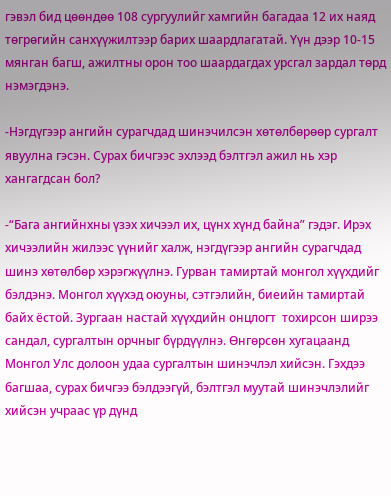гэвэл бид цөөндөө 108 сургуулийг хамгийн багадаа 12 их наяд төгрөгийн санхүүжилтээр барих шаардлагатай. Үүн дээр 10-15 мянган багш, ажилтны орон тоо шаардагдах урсгал зардал төрд нэмэгдэнэ.

-Нэгдүгээр ангийн сурагчдад шинэчилсэн хөтөлбөрөөр сургалт явуулна гэсэн. Сурах бичгээс эхлээд бэлтгэл ажил нь хэр хангагдсан бол?

-“Бага ангийнхны үзэх хичээл их, цүнх хүнд байна” гэдэг. Ирэх хичээлийн жилээс үүнийг халж, нэгдүгээр ангийн сурагчдад шинэ хөтөлбөр хэрэгжүүлнэ. Гурван тамиртай монгол хүүхдийг бэлдэнэ. Монгол хүүхэд оюуны, сэтгэлийн, биеийн тамиртай байх ёстой. Зургаан настай хүүхдийн онцлогт  тохирсон ширээ сандал, сургалтын орчныг бүрдүүлнэ. Өнгөрсөн хугацаанд Монгол Улс долоон удаа сургалтын шинэчлэл хийсэн. Гэхдээ багшаа, сурах бичгээ бэлдээгүй, бэлтгэл муутай шинэчлэлийг хийсэн учраас үр дүнд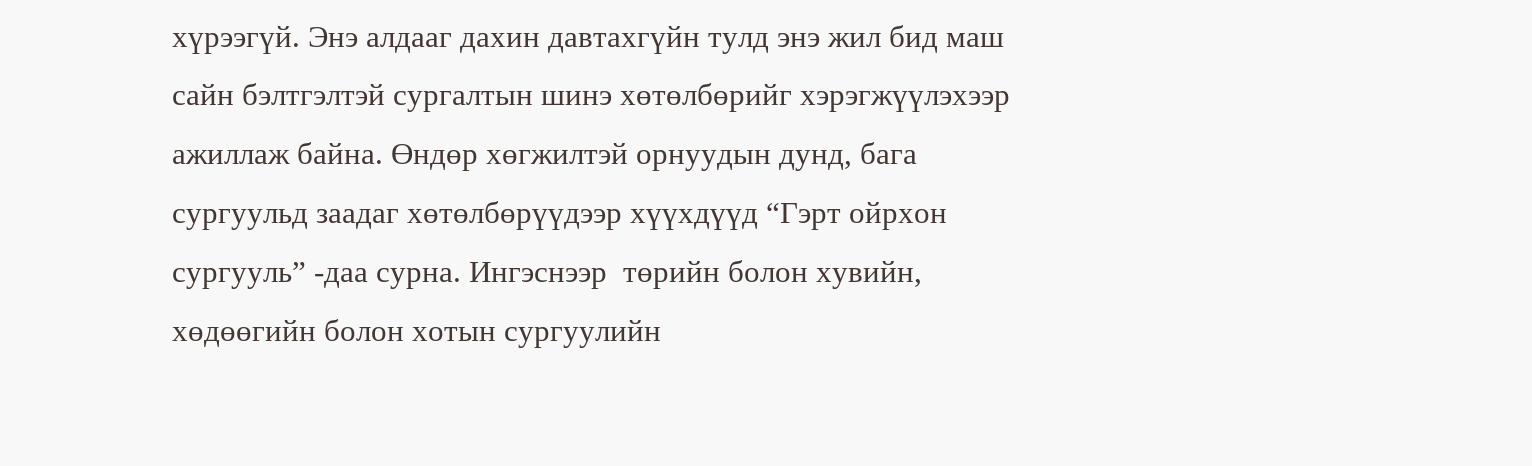хүрээгүй. Энэ алдааг дахин давтахгүйн тулд энэ жил бид маш сайн бэлтгэлтэй сургалтын шинэ хөтөлбөрийг хэрэгжүүлэхээр ажиллаж байна. Өндөр хөгжилтэй орнуудын дунд, бага сургуульд заадаг хөтөлбөрүүдээр хүүхдүүд “Гэрт ойрхон сургууль” -даа сурна. Ингэснээр  төрийн болон хувийн, хөдөөгийн болон хотын сургуулийн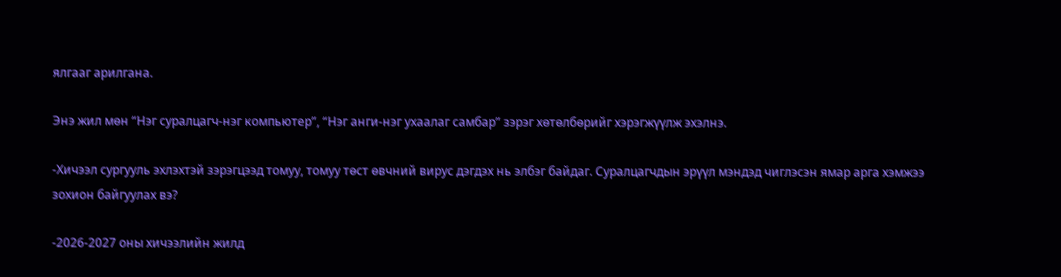ялгааг арилгана.

Энэ жил мөн “Нэг суралцагч-нэг компьютер”, “Нэг анги-нэг ухаалаг самбар” зэрэг хөтөлбөрийг хэрэгжүүлж эхэлнэ.

-Хичээл сургууль эхлэхтэй зэрэгцээд томуу, томуу төст өвчний вирус дэгдэх нь элбэг байдаг. Суралцагчдын эрүүл мэндэд чиглэсэн ямар арга хэмжээ зохион байгуулах вэ?

-2026-2027 оны хичээлийн жилд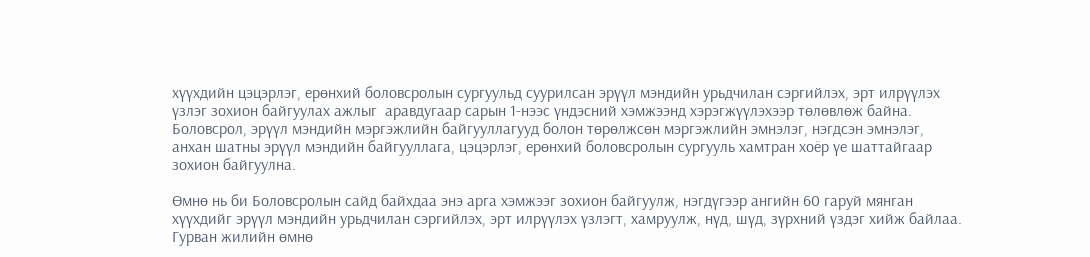хүүхдийн цэцэрлэг, ерөнхий боловсролын сургуульд суурилсан эрүүл мэндийн урьдчилан сэргийлэх, эрт илрүүлэх үзлэг зохион байгуулах ажлыг  аравдугаар сарын 1-нээс үндэсний хэмжээнд хэрэгжүүлэхээр төлөвлөж байна.  Боловсрол, эрүүл мэндийн мэргэжлийн байгууллагууд болон төрөлжсөн мэргэжлийн эмнэлэг, нэгдсэн эмнэлэг, анхан шатны эрүүл мэндийн байгууллага, цэцэрлэг, ерөнхий боловсролын сургууль хамтран хоёр үе шаттайгаар зохион байгуулна.

Өмнө нь би Боловсролын сайд байхдаа энэ арга хэмжээг зохион байгуулж, нэгдүгээр ангийн 60 гаруй мянган хүүхдийг эрүүл мэндийн урьдчилан сэргийлэх, эрт илрүүлэх үзлэгт, хамруулж, нүд, шүд, зүрхний үздэг хийж байлаа. Гурван жилийн өмнө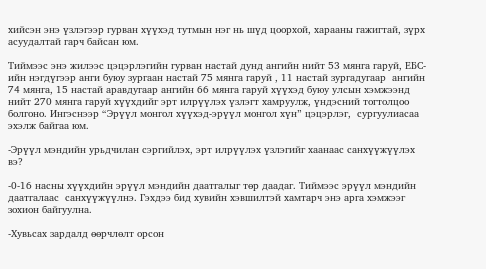хийсэн энэ үзлэгээр гурван хүүхэд тутмын нэг нь шүд цоорхой, харааны гажигтай, зүрх асуудалтай гарч байсан юм.

Тиймээс энэ жилээс цэцэрлэгийн гурван настай дунд ангийн нийт 53 мянга гаруй, ЕБС-ийн нэгдүгээр анги буюу зургаан настай 75 мянга гаруй , 11 настай зургадугаар  ангийн 74 мянга, 15 настай аравдугаар ангийн 66 мянга гаруй хүүхэд буюу улсын хэмжээнд нийт 270 мянга гаруй хүүхдийг эрт илрүүлэх үзлэгт хамруулж, үндэсний тогтолцоо болгоно. Ингэснээр “Эрүүл монгол хүүхэд-эрүүл монгол хүн” цэцэрлэг,  сургуулиасаа эхэлж байгаа юм.

-Эрүүл мэндийн урьдчилан сэргийлэх, эрт илрүүлэх үзлэгийг хаанаас санхүүжүүлэх вэ?

-0-16 насны хүүхдийн эрүүл мэндийн даатгалыг төр даадаг. Тиймээс эрүүл мэндийн даатгалаас  санхүүжүүлнэ. Гэхдээ бид хувийн хэвшилтэй хамтарч энэ арга хэмжээг зохион байгуулна.

-Хувьсах зардалд өөрчлөлт орсон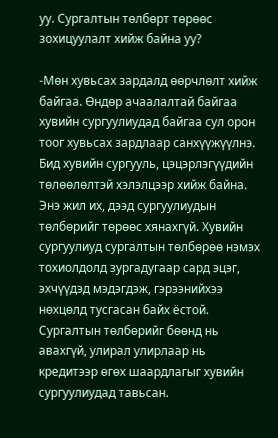уу. Сургалтын төлбөрт төрөөс зохицуулалт хийж байна уу?

-Мөн хувьсах зардалд өөрчлөлт хийж байгаа. Өндөр ачаалалтай байгаа хувийн сургуулиудад байгаа сул орон тоог хувьсах зардлаар санхүүжүүлнэ. Бид хувийн сургууль, цэцэрлэгүүдийн төлөөлөлтэй хэлэлцээр хийж байна. Энэ жил их, дээд сургуулиудын төлбөрийг төрөөс хянахгүй. Хувийн сургуулиуд сургалтын төлбөрөө нэмэх тохиолдолд зургадугаар сард эцэг, эхчүүдэд мэдэгдэж, гэрээнийхээ нөхцөлд тусгасан байх ёстой. Сургалтын төлбөрийг бөөнд нь авахгүй, улирал улирлаар нь кредитээр өгөх шаардлагыг хувийн сургуулиудад тавьсан.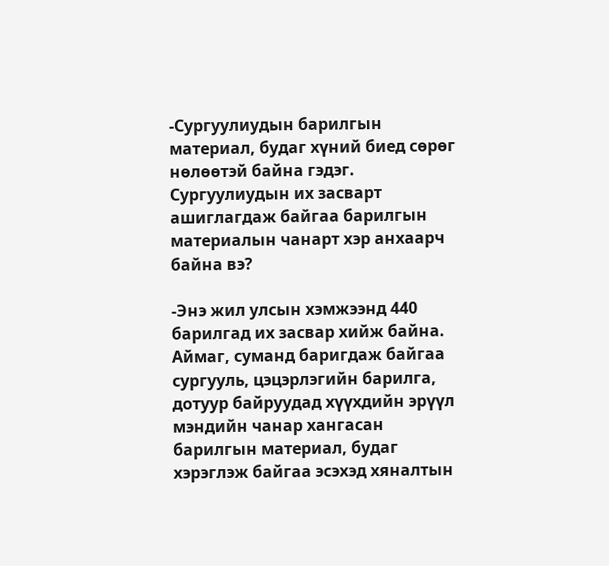-Сургуулиудын барилгын материал, будаг хүний биед сөрөг нөлөөтэй байна гэдэг. Сургуулиудын их засварт ашиглагдаж байгаа барилгын материалын чанарт хэр анхаарч байна вэ?

-Энэ жил улсын хэмжээнд 440 барилгад их засвар хийж байна. Аймаг, суманд баригдаж байгаа сургууль, цэцэрлэгийн барилга, дотуур байруудад хүүхдийн эрүүл мэндийн чанар хангасан барилгын материал, будаг хэрэглэж байгаа эсэхэд хяналтын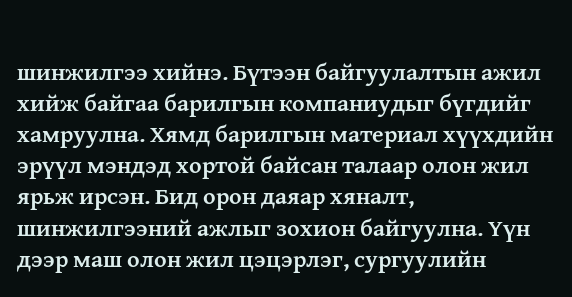шинжилгээ хийнэ. Бүтээн байгуулалтын ажил хийж байгаа барилгын компаниудыг бүгдийг хамруулна. Хямд барилгын материал хүүхдийн эрүүл мэндэд хортой байсан талаар олон жил ярьж ирсэн. Бид орон даяар хяналт, шинжилгээний ажлыг зохион байгуулна. Үүн дээр маш олон жил цэцэрлэг, сургуулийн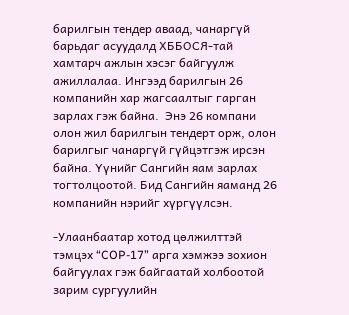барилгын тендер аваад, чанаргүй барьдаг асуудалд ХББОСЯ-тай хамтарч ажлын хэсэг байгуулж ажиллалаа. Ингээд барилгын 26 компанийн хар жагсаалтыг гарган зарлах гэж байна.  Энэ 26 компани олон жил барилгын тендерт орж, олон барилгыг чанаргүй гүйцэтгэж ирсэн байна. Үүнийг Сангийн яам зарлах тогтолцоотой. Бид Сангийн яаманд 26 компанийн нэрийг хүргүүлсэн.

-Улаанбаатар хотод цөлжилттэй тэмцэх “COP-17” арга хэмжээ зохион байгуулах гэж байгаатай холбоотой зарим сургуулийн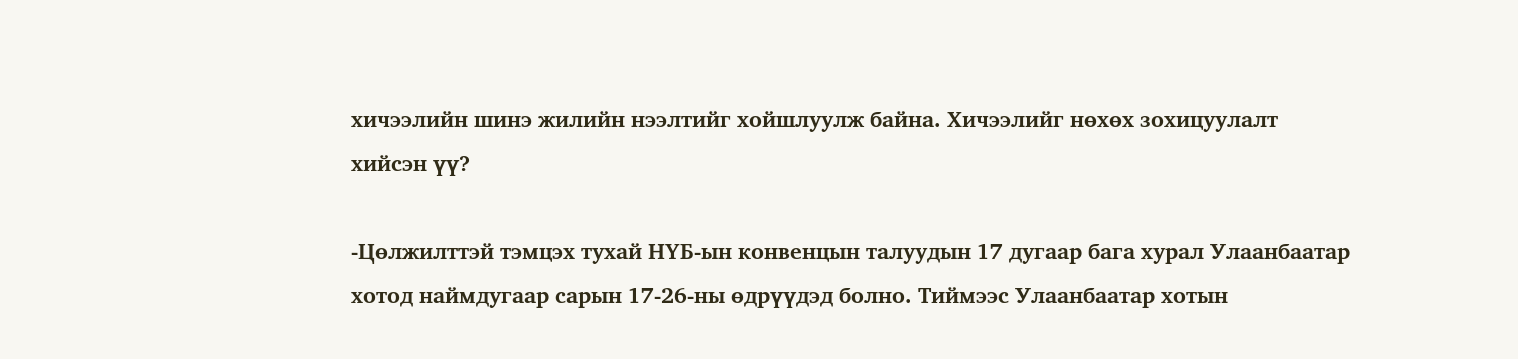хичээлийн шинэ жилийн нээлтийг хойшлуулж байна. Хичээлийг нөхөх зохицуулалт хийсэн үү?

-Цөлжилттэй тэмцэх тухай НҮБ-ын конвенцын талуудын 17 дугаар бага хурал Улаанбаатар хотод наймдугаар сарын 17-26-ны өдрүүдэд болно. Тиймээс Улаанбаатар хотын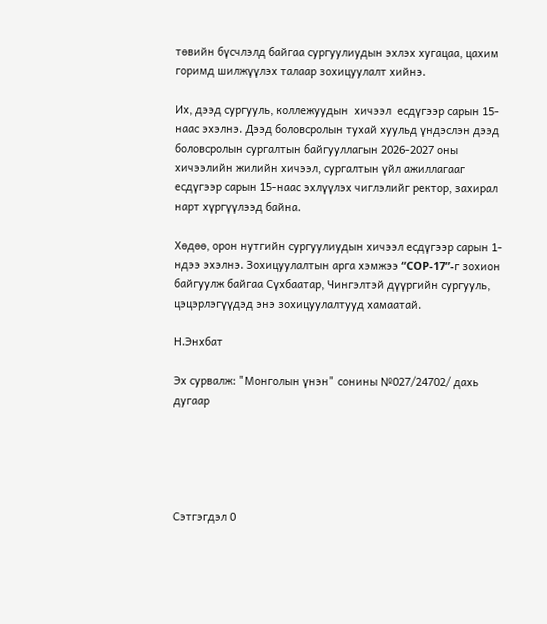төвийн бүсчлэлд байгаа сургуулиудын эхлэх хугацаа, цахим горимд шилжүүлэх талаар зохицуулалт хийнэ.

Их, дээд сургууль, коллежуудын  хичээл  есдүгээр сарын 15-наас эхэлнэ. Дээд боловсролын тухай хуульд үндэслэн дээд боловсролын сургалтын байгууллагын 2026-2027 оны хичээлийн жилийн хичээл, сургалтын үйл ажиллагааг есдүгээр сарын 15-наас эхлүүлэх чиглэлийг ректор, захирал нарт хүргүүлээд байна.

Хөдөө, орон нутгийн сургуулиудын хичээл есдүгээр сарын 1-ндээ эхэлнэ. Зохицуулалтын арга хэмжээ “COP-17”-г зохион байгуулж байгаа Сүхбаатар, Чингэлтэй дүүргийн сургууль, цэцэрлэгүүдэд энэ зохицуулалтууд хамаатай.

Н.Энхбат

Эх сурвалж: "Монголын үнэн" сонины №027/24702/ дахь дугаар





Сэтгэгдэл 0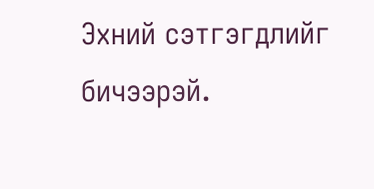Эхний сэтгэгдлийг бичээрэй.